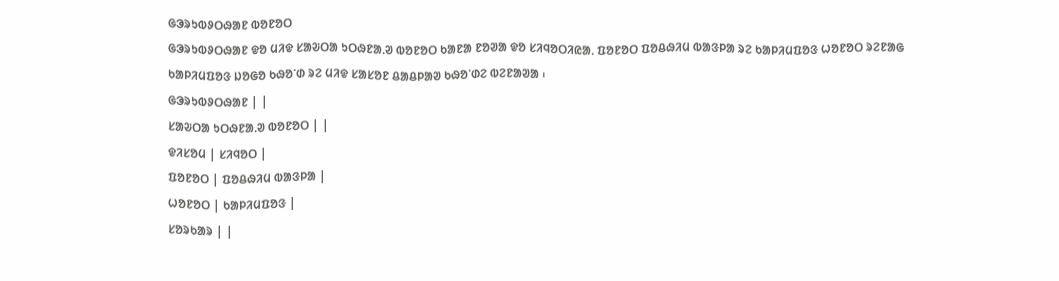ᱜᱳᱨᱩᱵᱽᱛᱷᱟᱱ ᱵᱚᱱᱚᱛ
ᱜᱳᱨᱩᱵᱽᱛᱷᱟᱱ ᱫᱚ ᱢᱤᱫ ᱥᱟᱶᱛᱟ ᱩᱛᱷᱱᱟᱹᱣ ᱵᱚᱱᱚᱛ ᱠᱟᱱᱟ ᱱᱚᱣᱟ ᱫᱚ ᱥᱤᱧᱚᱛᱤᱭᱟᱹ ᱯᱚᱱᱚᱛ ᱯᱚᱪᱷᱤᱢ ᱵᱟᱝᱞᱟ ᱨᱮ ᱠᱟᱞᱤᱢᱯᱚᱝ ᱦᱚᱱᱚᱛ ᱨᱮᱱᱟᱜ ᱠᱟᱞᱤᱢᱯᱚᱝ ᱡᱚᱜᱚ ᱠᱷᱚᱸᱰ ᱨᱮ ᱢᱤᱫ ᱥᱟᱥᱚᱱ ᱪᱟᱪᱞᱟᱣ ᱠᱷᱚᱸᱰᱮ ᱵᱮᱱᱟᱣᱟ ᱾
ᱜᱳᱨᱩᱵᱽᱛᱷᱟᱱ | |
ᱥᱟᱶᱛᱟ ᱩᱛᱷᱱᱟᱹᱣ ᱵᱚᱱᱚᱛ | |
ᱫᱤᱥᱚᱢ | ᱥᱤᱧᱚᱛ |
ᱯᱚᱱᱚᱛ | ᱯᱚᱪᱷᱤᱢ ᱵᱟᱝᱞᱟ |
ᱦᱚᱱᱚᱛ | ᱠᱟᱞᱤᱢᱯᱚᱝ |
ᱥᱚᱨᱠᱟᱨ | |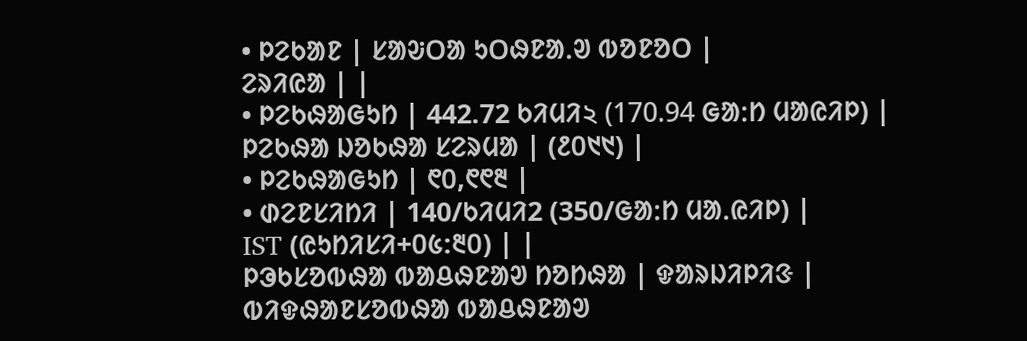• ᱞᱮᱠᱟᱱ | ᱥᱟᱶᱛᱟ ᱩᱛᱷᱱᱟᱹᱣ ᱵᱚᱱᱚᱛ |
ᱮᱨᱤᱭᱟ | |
• ᱞᱮᱠᱷᱟᱜᱩᱴ | 442.72 ᱠᱤᱢᱤ২ (170.94 ᱜᱟᱺᱴ ᱢᱟᱭᱤᱞ) |
ᱞᱮᱠᱷᱟ ᱡᱚᱠᱷᱟ ᱥᱮᱨᱢᱟ | (᱒᱐᱑᱑) |
• ᱞᱮᱠᱷᱟᱜᱩᱴ | ᱖᱐,᱖᱖᱓ |
• ᱰᱮᱱᱥᱤᱴᱤ | 140/ᱠᱤᱢᱤ2 (350/ᱜᱟᱺᱴ ᱢᱟᱹᱭᱤᱞ) |
IST (ᱭᱩᱴᱤᱥᱤ+᱐᱕:᱓᱐) | |
ᱞᱳᱠᱥᱚᱵᱷᱟ ᱵᱟᱪᱷᱱᱟᱣ ᱴᱚᱴᱷᱟ | ᱫᱟᱨᱡᱤᱞᱤᱝ |
ᱵᱤᱫᱷᱟᱱᱥᱚᱵᱷᱟ ᱵᱟᱪᱷᱱᱟᱣ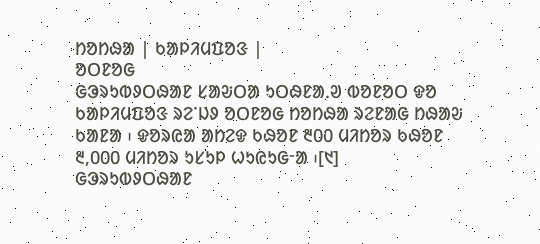ᱴᱚᱴᱷᱟ | ᱠᱟᱞᱤᱢᱯᱚᱝ |
ᱚᱛᱱᱚᱜ
ᱜᱳᱨᱩᱵᱽᱛᱷᱟᱱ ᱥᱟᱶᱛᱟ ᱩᱛᱷᱱᱟᱹᱣ ᱵᱚᱱᱚᱛ ᱫᱚ ᱠᱟᱞᱤᱢᱯᱚᱝ ᱨᱮᱸᱡᱽ ᱚᱛᱱᱚᱜ ᱴᱚᱴᱷᱟ ᱨᱮᱱᱟᱜ ᱴᱷᱟᱶ ᱠᱟᱱᱟ ᱾ ᱫᱚᱨᱭᱟ ᱟᱴᱮᱫ ᱠᱷᱚᱱ ᱓᱐᱐ ᱢᱤᱴᱚᱨ ᱠᱷᱚᱱ ᱓,᱐᱐᱐ ᱢᱤᱴᱚᱨ ᱩᱥᱩᱞ ᱦᱩᱭᱩᱜᱼᱟ ᱾[᱑]
ᱜᱳᱨᱩᱵᱽᱛᱷᱟᱱ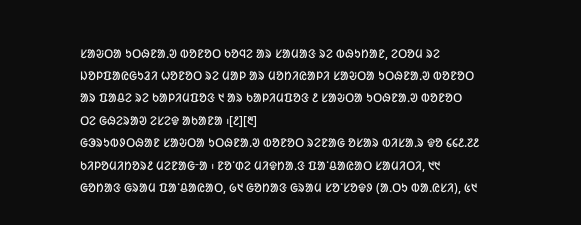ᱥᱟᱶᱛᱟ ᱩᱛᱷᱱᱟᱹᱣ ᱵᱚᱱᱚᱛ ᱠᱚᱧᱮ ᱟᱨ ᱥᱟᱢᱟᱝ ᱨᱮ ᱵᱷᱩᱴᱟᱱ, ᱮᱛᱚᱢ ᱨᱮ ᱡᱚᱞᱯᱟᱭᱜᱩᱲᱤ ᱦᱚᱱᱚᱛ ᱨᱮ ᱢᱟᱞ ᱟᱨ ᱢᱚᱴᱤᱭᱟᱞᱤ ᱥᱟᱶᱛᱟ ᱩᱛᱷᱱᱟᱹᱣ ᱵᱚᱱᱚᱛ ᱟᱨ ᱯᱟᱪᱮ ᱨᱮ ᱠᱟᱞᱤᱢᱯᱚᱝ ᱑ ᱟᱨ ᱠᱟᱞᱤᱢᱯᱚᱝ ᱒ ᱥᱟᱶᱛᱟ ᱩᱛᱷᱱᱟᱹᱣ ᱵᱚᱱᱚᱛ ᱛᱮ ᱜᱷᱮᱨᱟᱣ ᱮᱥᱮᱫ ᱟᱠᱟᱱᱟ ᱾[᱒][᱓]
ᱜᱳᱨᱩᱵᱽᱛᱷᱟᱱ ᱥᱟᱶᱛᱟ ᱩᱛᱷᱱᱟᱹᱣ ᱵᱚᱱᱚᱛ ᱨᱮᱱᱟᱜ ᱚᱥᱟᱨ ᱵᱤᱥᱟᱹᱨ ᱫᱚ ᱔᱔᱒.᱗᱒ ᱠᱤᱞᱚᱢᱤᱴᱚᱨ᱒ ᱢᱮᱱᱟᱜᱼᱟ ᱾ ᱱᱚᱸᱰᱮ ᱢᱤᱫᱴᱟᱹᱝ ᱯᱟᱸᱪᱟᱭᱟᱛ ᱥᱟᱢᱤᱛᱤ, ᱑᱑ ᱜᱚᱴᱟᱝ ᱜᱨᱟᱢ ᱯᱟᱸᱪᱟᱭᱟᱛ, ᱙᱑ ᱜᱚᱴᱟᱝ ᱜᱨᱟᱢ ᱥᱚᱸᱥᱚᱫᱽ (ᱟᱹᱛᱩ ᱵᱟᱹᱭᱥᱤ), ᱕᱑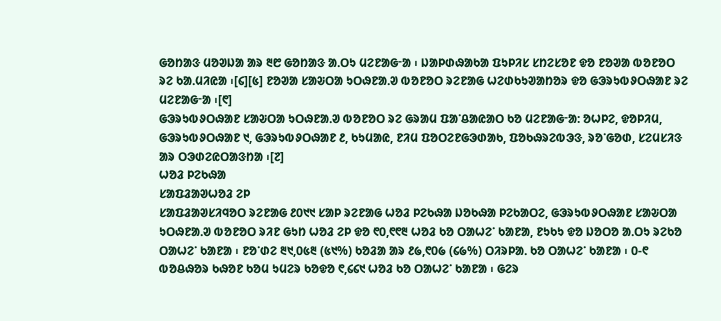ᱜᱚᱴᱟᱝ ᱢᱚᱣᱡᱟ ᱟᱨ ᱓᱘ ᱜᱚᱴᱟᱝ ᱟᱹᱛᱩ ᱢᱮᱱᱟᱜᱼᱟ ᱾ ᱡᱟᱞᱰᱷᱟᱠᱟ ᱯᱩᱞᱤᱥ ᱥᱴᱮᱥᱚᱱ ᱫᱚ ᱱᱚᱣᱟ ᱵᱚᱱᱚᱛ ᱨᱮ ᱠᱟᱹᱢᱤᱭᱟ ᱾[᱔][᱕] ᱱᱚᱣᱟ ᱥᱟᱶᱛᱟ ᱩᱛᱷᱱᱟᱹᱣ ᱵᱚᱱᱚᱛ ᱨᱮᱱᱟᱜ ᱦᱮᱰᱠᱩᱣᱟᱴᱚᱨ ᱫᱚ ᱜᱳᱨᱩᱵᱽᱛᱷᱟᱱ ᱨᱮ ᱢᱮᱱᱟᱜᱼᱟ ᱾[᱖]
ᱜᱳᱨᱩᱵᱽᱛᱷᱟᱱ ᱥᱟᱶᱛᱟ ᱩᱛᱷᱱᱟᱹᱣ ᱵᱚᱱᱚᱛ ᱨᱮ ᱜᱨᱟᱢ ᱯᱟᱸᱪᱟᱭᱟᱛ ᱠᱚ ᱢᱮᱱᱟᱜᱼᱟ: ᱚᱦᱞᱮ, ᱫᱚᱞᱤᱢ, ᱜᱳᱨᱩᱵᱽᱛᱷᱟᱱ ᱑, ᱜᱳᱨᱩᱵᱽᱛᱷᱟᱱ ᱒, ᱠᱩᱢᱟᱭ, ᱱᱤᱢ ᱯᱚᱛᱮᱱᱜᱳᱰᱟᱠ, ᱯᱚᱠᱷᱨᱮᱵᱳᱝ, ᱨᱚᱸᱜᱚᱰ, ᱥᱮᱢᱥᱤᱝ ᱟᱨ ᱛᱳᱰᱮᱭᱛᱟᱝᱴᱟ ᱾[᱗]
ᱦᱚᱲ ᱞᱮᱠᱷᱟ
ᱥᱟᱯᱲᱟᱣᱦᱚᱲ ᱮᱞ
ᱥᱟᱯᱲᱟᱣᱥᱤᱧᱚᱛ ᱨᱮᱱᱟᱜ ᱒᱐᱑᱑ ᱥᱟᱞ ᱨᱮᱱᱟᱜ ᱦᱚᱲ ᱞᱮᱠᱷᱟ ᱡᱚᱠᱷᱟ ᱞᱮᱠᱟᱛᱮ, ᱜᱳᱨᱩᱵᱽᱛᱷᱟᱱ ᱥᱟᱶᱛᱟ ᱩᱛᱷᱱᱟᱹᱣ ᱵᱚᱱᱚᱛ ᱨᱤᱱ ᱜᱩᱴ ᱦᱚᱲ ᱮᱞ ᱫᱚ ᱖᱐,᱖᱖᱓ ᱦᱚᱲ ᱠᱚ ᱛᱟᱦᱮᱸ ᱠᱟᱱᱟ, ᱱᱩᱠᱩ ᱫᱚ ᱡᱚᱛᱚ ᱟᱹᱛᱩ ᱨᱮᱠᱚ ᱛᱟᱦᱮᱸ ᱠᱟᱱᱟ ᱾ ᱱᱚᱸᱰᱮ ᱓᱑,᱐᱕᱓ (᱕᱑%) ᱠᱚᱲᱟ ᱟᱨ ᱒᱙,᱖᱐᱙ (᱔᱙%) ᱛᱤᱨᱞᱟᱹ ᱠᱚ ᱛᱟᱦᱮᱸ ᱠᱟᱱᱟ ᱾ ᱐-᱖ ᱵᱚᱪᱷᱚᱨ ᱠᱷᱚᱱ ᱠᱚᱢ ᱩᱢᱮᱨ ᱠᱚᱫᱚ ᱖,᱔᱔᱑ ᱦᱚᱲ ᱠᱚ ᱛᱟᱦᱮᱸ ᱠᱟᱱᱟ ᱾ ᱜᱮᱨ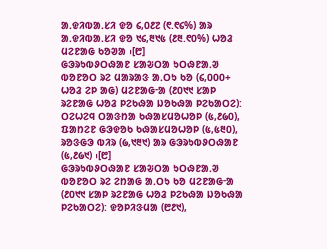ᱟᱹᱫᱤᱵᱟᱹᱥᱤ ᱫᱚ ᱔,᱐᱒᱗ (᱖.᱖᱔%) ᱟᱨ ᱟᱹᱫᱤᱵᱟᱹᱥᱤ ᱫᱚ ᱑᱔,᱓᱑᱕ (᱒᱓.᱖᱐%) ᱦᱚᱲ ᱢᱮᱱᱟᱜ ᱠᱚᱣᱟ ᱾[᱘]
ᱜᱳᱨᱩᱵᱽᱛᱷᱟᱱ ᱥᱟᱶᱛᱟ ᱩᱛᱷᱱᱟᱹᱣ ᱵᱚᱱᱚᱛ ᱨᱮ ᱢᱟᱨᱟᱝ ᱟᱹᱛᱩ ᱠᱚ (᱔,᱐᱐᱐+ ᱦᱚᱲ ᱮᱞ ᱟᱜ) ᱢᱮᱱᱟᱜᱼᱟ (᱒᱐᱑᱑ ᱥᱟᱞ ᱨᱮᱱᱟᱜ ᱦᱚᱲ ᱞᱮᱠᱷᱟ ᱡᱚᱠᱷᱟ ᱞᱮᱠᱟᱛᱮ): ᱛᱮᱦᱮᱧ ᱛᱟᱝᱴᱟ ᱠᱷᱟᱥᱢᱚᱦᱚᱞ (᱕,᱒᱙᱐), ᱯᱟᱴᱮᱱ ᱜᱳᱫᱚᱠ ᱠᱷᱟᱥᱢᱚᱦᱚᱞ (᱕,᱕᱓᱐), ᱨᱚᱝᱜᱳ ᱵᱤᱨ (᱙,᱑᱓᱑) ᱟᱨ ᱜᱳᱨᱩᱵᱽᱛᱷᱟᱱ (᱕,᱒᱙᱑) ᱾[᱘]
ᱜᱳᱨᱩᱵᱽᱛᱷᱟᱱ ᱥᱟᱶᱛᱟ ᱩᱛᱷᱱᱟᱹᱣ ᱵᱚᱱᱚᱛ ᱨᱮ ᱮᱴᱟᱜ ᱟᱹᱛᱩ ᱠᱚ ᱢᱮᱱᱟᱜᱼᱟ (᱒᱐᱑᱑ ᱥᱟᱞ ᱨᱮᱱᱟᱜ ᱦᱚᱲ ᱞᱮᱠᱷᱟ ᱡᱚᱠᱷᱟ ᱞᱮᱠᱟᱛᱮ): ᱫᱚᱞᱤᱝᱢᱟ (᱘᱒᱑),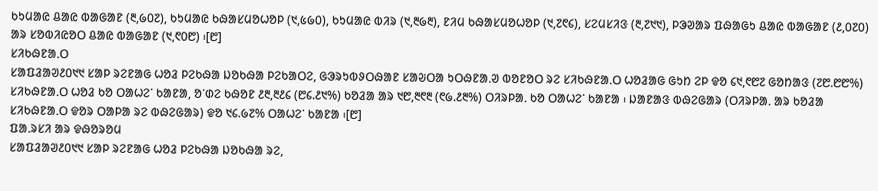ᱠᱩᱢᱟᱭ ᱪᱟᱭ ᱵᱟᱜᱟᱱ (᱓,᱙᱐᱗), ᱠᱩᱢᱟᱭ ᱠᱷᱟᱥᱢᱚᱦᱚᱞ (᱑,᱕᱙᱐), ᱠᱩᱢᱟᱭ ᱵᱤᱨ (᱑,᱓᱙᱓), ᱱᱤᱢ ᱠᱷᱟᱥᱢᱚᱦᱚᱞ (᱑,᱗᱖᱔), ᱥᱮᱢᱥᱤᱝ (᱓,᱗᱑᱑), ᱞᱳᱣᱟᱨ ᱯᱷᱟᱜᱩ ᱪᱟᱭ ᱵᱟᱜᱟᱱ (᱒,᱐᱗᱐) ᱟᱨ ᱥᱚᱵᱤᱭᱚᱛ ᱪᱟᱭ ᱵᱟᱜᱟᱱ (᱑,᱖᱐᱘) ᱾[᱘]
ᱥᱤᱠᱷᱱᱟᱹᱛ
ᱥᱟᱯᱲᱟᱣ᱒᱐᱑᱑ ᱥᱟᱞ ᱨᱮᱱᱟᱜ ᱦᱚᱲ ᱞᱮᱠᱷᱟ ᱡᱚᱠᱷᱟ ᱞᱮᱠᱟᱛᱮ, ᱜᱳᱨᱩᱵᱽᱛᱷᱟᱱ ᱥᱟᱶᱛᱟ ᱩᱛᱷᱱᱟᱹᱣ ᱵᱚᱱᱚᱛ ᱨᱮ ᱥᱤᱠᱷᱱᱟᱹᱛ ᱦᱚᱲᱟᱜ ᱜᱩᱴ ᱮᱞ ᱫᱚ ᱔᱑,᱖᱘᱗ ᱜᱚᱴᱟᱝ (᱗᱘.᱘᱘%) ᱥᱤᱠᱷᱱᱟᱹᱛ ᱦᱚᱲ ᱠᱚ ᱛᱟᱦᱮᱸ ᱠᱟᱱᱟ, ᱚᱸᱰᱮ ᱠᱷᱚᱱ ᱒᱓,᱓᱒᱔ (᱘᱔.᱒᱑%) ᱠᱚᱲᱟ ᱟᱨ ᱑᱘,᱓᱖᱓ (᱖᱙.᱒᱓%) ᱛᱤᱨᱞᱟᱹ ᱠᱚ ᱛᱟᱦᱮᱸ ᱠᱟᱱᱟ ᱾ ᱡᱟᱱᱟᱝ ᱵᱷᱮᱜᱟᱨ (ᱛᱤᱨᱞᱟᱹ ᱟᱨ ᱠᱚᱲᱟ ᱥᱤᱠᱷᱱᱟᱹᱛ ᱫᱚᱨ ᱛᱟᱞᱟ ᱨᱮ ᱵᱷᱮᱜᱟᱨ) ᱫᱚ ᱑᱔.᱙᱗% ᱛᱟᱦᱮᱸ ᱠᱟᱱᱟ ᱾[᱘]
ᱯᱟᱹᱨᱥᱤ ᱟᱨ ᱫᱷᱚᱨᱚᱢ
ᱥᱟᱯᱲᱟᱣ᱒᱐᱑᱑ ᱥᱟᱞ ᱨᱮᱱᱟᱜ ᱦᱚᱲ ᱞᱮᱠᱷᱟ ᱡᱚᱠᱷᱟ ᱨᱮ,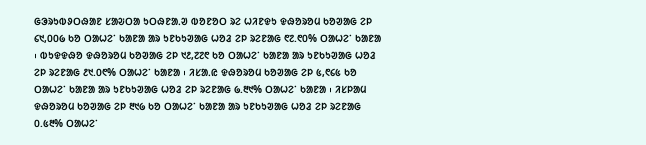ᱜᱳᱨᱩᱵᱽᱛᱷᱟᱱ ᱥᱟᱶᱛᱟ ᱩᱛᱷᱱᱟᱹᱣ ᱵᱚᱱᱚᱛ ᱨᱮ ᱦᱤᱱᱫᱩ ᱫᱷᱚᱨᱚᱢ ᱠᱚᱣᱟᱜ ᱮᱞ ᱔᱑,᱐᱐᱙ ᱠᱚ ᱛᱟᱦᱮᱸ ᱠᱟᱱᱟ ᱟᱨ ᱩᱱᱠᱩᱣᱟᱜ ᱦᱚᱲ ᱮᱞ ᱨᱮᱱᱟᱜ ᱖᱗.᱖᱐% ᱛᱟᱦᱮᱸ ᱠᱟᱱᱟ ᱾ ᱵᱩᱫᱫᱷᱚ ᱫᱷᱚᱨᱚᱢ ᱠᱚᱣᱟᱜ ᱮᱞ ᱑᱒,᱗᱗᱖ ᱠᱚ ᱛᱟᱦᱮᱸ ᱠᱟᱱᱟ ᱟᱨ ᱩᱱᱠᱩᱣᱟᱜ ᱦᱚᱲ ᱮᱞ ᱨᱮᱱᱟᱜ ᱒᱑.᱐᱖% ᱛᱟᱦᱮᱸ ᱠᱟᱱᱟ ᱾ ᱤᱥᱟᱹᱭ ᱫᱷᱚᱨᱚᱢ ᱠᱚᱣᱟᱜ ᱮᱞ ᱕,᱖᱔᱕ ᱠᱚ ᱛᱟᱦᱮᱸ ᱠᱟᱱᱟ ᱟᱨ ᱩᱱᱠᱩᱣᱟᱜ ᱦᱚᱲ ᱮᱞ ᱨᱮᱱᱟᱜ ᱙.᱓᱑% ᱛᱟᱦᱮᱸ ᱠᱟᱱᱟ ᱾ ᱤᱥᱞᱟᱢ ᱫᱷᱚᱨᱚᱢ ᱠᱚᱣᱟᱜ ᱮᱞ ᱓᱑᱙ ᱠᱚ ᱛᱟᱦᱮᱸ ᱠᱟᱱᱟ ᱟᱨ ᱩᱱᱠᱩᱣᱟᱜ ᱦᱚᱲ ᱮᱞ ᱨᱮᱱᱟᱜ ᱐.᱕᱓% ᱛᱟᱦᱮᱸ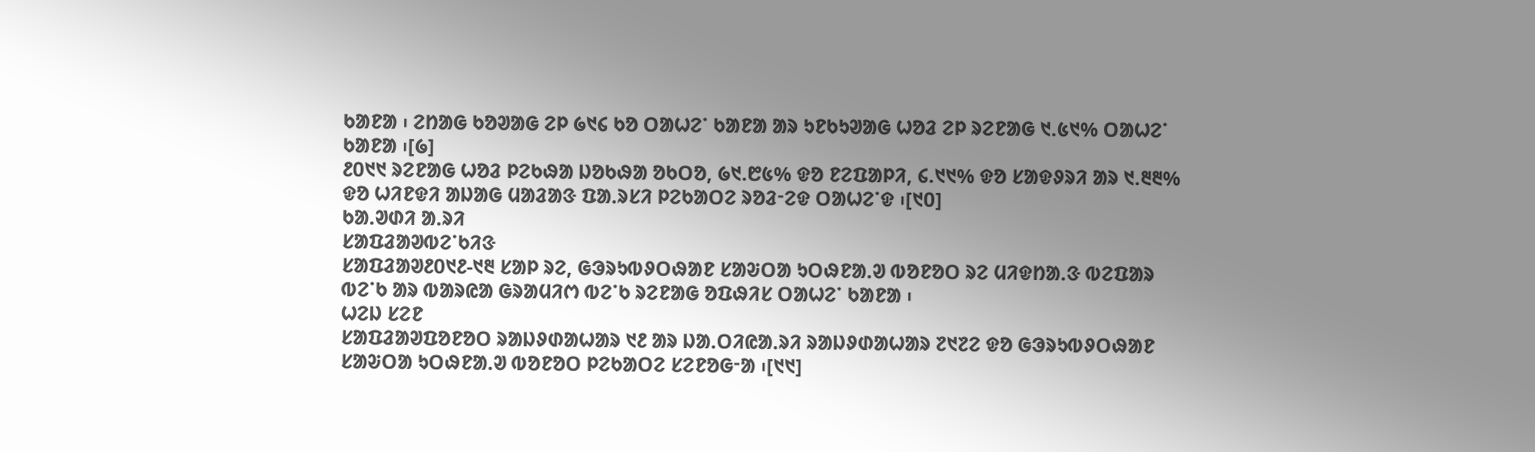ᱠᱟᱱᱟ ᱾ ᱮᱴᱟᱜ ᱠᱚᱣᱟᱜ ᱮᱞ ᱙᱑᱔ ᱠᱚ ᱛᱟᱦᱮᱸ ᱠᱟᱱᱟ ᱟᱨ ᱩᱱᱠᱩᱣᱟᱜ ᱦᱚᱲ ᱮᱞ ᱨᱮᱱᱟᱜ ᱑.᱕᱑% ᱛᱟᱦᱮᱸ ᱠᱟᱱᱟ ᱾[᱙]
᱒᱐᱑᱑ ᱨᱮᱱᱟᱜ ᱦᱚᱲ ᱞᱮᱠᱷᱟ ᱡᱚᱠᱷᱟ ᱚᱠᱛᱚ, ᱙᱑.᱘᱕% ᱫᱚ ᱱᱮᱯᱟᱞᱤ, ᱔.᱑᱑% ᱫᱚ ᱥᱟᱫᱽᱨᱤ ᱟᱨ ᱑.᱓᱓% ᱫᱚ ᱦᱤᱱᱫᱤ ᱟᱡᱟᱜ ᱢᱟᱲᱟᱝ ᱯᱟᱹᱨᱥᱤ ᱞᱮᱠᱟᱛᱮ ᱨᱚᱲᱼᱮᱫ ᱛᱟᱦᱮᱸᱫ ᱾[᱑᱐]
ᱠᱟᱹᱣᱰᱤ ᱟᱹᱨᱤ
ᱥᱟᱯᱲᱟᱣᱵᱮᱸᱠᱤᱝ
ᱥᱟᱯᱲᱟᱣ᱒᱐᱑᱒-᱑᱓ ᱥᱟᱞ ᱨᱮ, ᱜᱳᱨᱩᱵᱽᱛᱷᱟᱱ ᱥᱟᱶᱛᱟ ᱩᱛᱷᱱᱟᱹᱣ ᱵᱚᱱᱚᱛ ᱨᱮ ᱢᱤᱫᱴᱟᱹᱝ ᱵᱮᱯᱟᱨ ᱵᱮᱸᱠ ᱟᱨ ᱵᱟᱨᱭᱟ ᱜᱨᱟᱢᱤᱬ ᱵᱮᱸᱠ ᱨᱮᱱᱟᱜ ᱚᱯᱷᱤᱥ ᱛᱟᱦᱮᱸ ᱠᱟᱱᱟ ᱾
ᱦᱮᱡ ᱥᱮᱱ
ᱥᱟᱯᱲᱟᱣᱯᱚᱱᱚᱛ ᱨᱟᱡᱽᱰᱟᱦᱟᱨ ᱑᱒ ᱟᱨ ᱡᱟᱹᱛᱤᱭᱟᱹᱨᱤ ᱨᱟᱡᱽᱰᱟᱦᱟᱨ ᱗᱑᱗ᱮ ᱫᱚ ᱜᱳᱨᱩᱵᱽᱛᱷᱟᱱ ᱥᱟᱶᱛᱟ ᱩᱛᱷᱱᱟᱹᱣ ᱵᱚᱱᱚᱛ ᱞᱮᱠᱟᱛᱮ ᱥᱮᱱᱚᱜᱼᱟ ᱾[᱑᱑]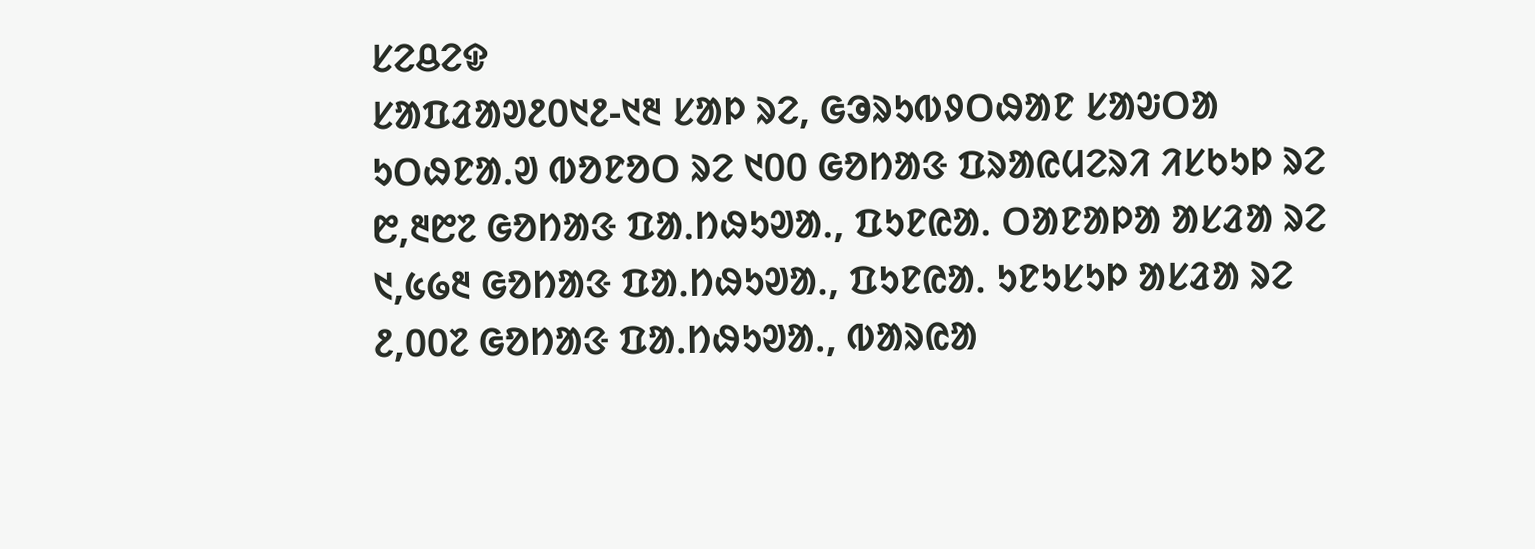ᱥᱮᱪᱮᱫ
ᱥᱟᱯᱲᱟᱣ᱒᱐᱑᱒-᱑᱓ ᱥᱟᱞ ᱨᱮ, ᱜᱳᱨᱩᱵᱽᱛᱷᱟᱱ ᱥᱟᱶᱛᱟ ᱩᱛᱷᱱᱟᱹᱣ ᱵᱚᱱᱚᱛ ᱨᱮ ᱑᱐᱐ ᱜᱚᱴᱟᱝ ᱯᱨᱟᱭᱢᱮᱨᱤ ᱤᱥᱠᱩᱞ ᱨᱮ ᱘,᱓᱘᱗ ᱜᱚᱴᱟᱝ ᱯᱟᱹᱴᱷᱩᱣᱟᱹ, ᱯᱩᱱᱭᱟᱹ ᱛᱟᱱᱟᱞᱟ ᱟᱥᱲᱟ ᱨᱮ ᱑,᱕᱙᱓ ᱜᱚᱴᱟᱝ ᱯᱟᱹᱴᱷᱩᱣᱟᱹ, ᱯᱩᱱᱭᱟᱹ ᱩᱱᱩᱥᱩᱞ ᱟᱥᱲᱟ ᱨᱮ ᱒,᱐᱐᱗ ᱜᱚᱴᱟᱝ ᱯᱟᱹᱴᱷᱩᱣᱟᱹ, ᱵᱟᱨᱭᱟ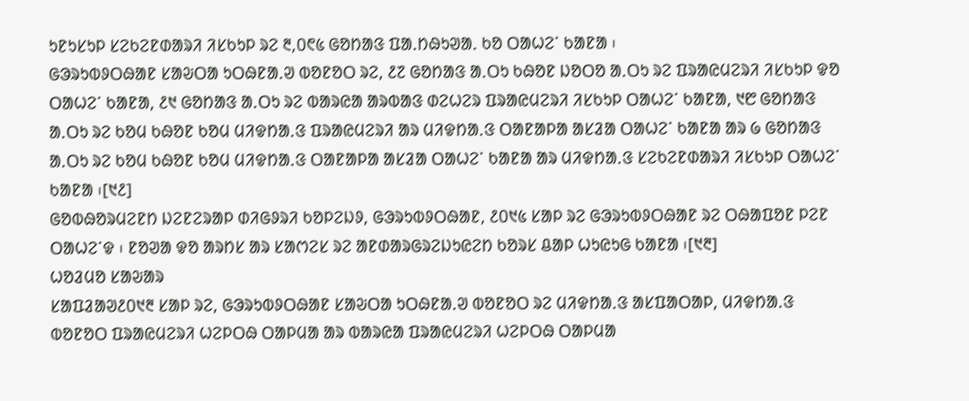ᱩᱱᱩᱥᱩᱞ ᱥᱮᱠᱮᱱᱰᱟᱨᱤ ᱤᱥᱠᱩᱞ ᱨᱮ ᱓,᱐᱖᱕ ᱜᱚᱴᱟᱝ ᱯᱟᱹᱴᱷᱩᱣᱟᱹ ᱠᱚ ᱛᱟᱦᱮᱸ ᱠᱟᱱᱟ ᱾
ᱜᱳᱨᱩᱵᱽᱛᱷᱟᱱ ᱥᱟᱶᱛᱟ ᱩᱛᱷᱱᱟᱹᱣ ᱵᱚᱱᱚᱛ ᱨᱮ, ᱒᱗ ᱜᱚᱴᱟᱝ ᱟᱹᱛᱩ ᱠᱷᱚᱱ ᱡᱚᱛᱚ ᱟᱹᱛᱩ ᱨᱮ ᱯᱨᱟᱭᱢᱮᱨᱤ ᱤᱥᱠᱩᱞ ᱫᱚ ᱛᱟᱦᱮᱸ ᱠᱟᱱᱟ, ᱒᱑ ᱜᱚᱴᱟᱝ ᱟᱹᱛᱩ ᱨᱮ ᱵᱟᱨᱭᱟ ᱟᱨᱵᱟᱝ ᱰᱮᱦᱮᱨ ᱯᱨᱟᱭᱢᱮᱨᱤ ᱤᱥᱠᱩᱞ ᱛᱟᱦᱮᱸ ᱠᱟᱱᱟ, ᱑᱘ ᱜᱚᱴᱟᱝ ᱟᱹᱛᱩ ᱨᱮ ᱠᱚᱢ ᱠᱷᱚᱱ ᱠᱚᱢ ᱢᱤᱫᱴᱟᱹᱝ ᱯᱨᱟᱭᱢᱮᱨᱤ ᱟᱨ ᱢᱤᱫᱴᱟᱹᱝ ᱛᱟᱱᱟᱞᱟ ᱟᱥᱲᱟ ᱛᱟᱦᱮᱸ ᱠᱟᱱᱟ ᱟᱨ ᱙ ᱜᱚᱴᱟᱝ ᱟᱹᱛᱩ ᱨᱮ ᱠᱚᱢ ᱠᱷᱚᱱ ᱠᱚᱢ ᱢᱤᱫᱴᱟᱹᱝ ᱛᱟᱱᱟᱞᱟ ᱟᱥᱲᱟ ᱛᱟᱦᱮᱸ ᱠᱟᱱᱟ ᱟᱨ ᱢᱤᱫᱴᱟᱹᱝ ᱥᱮᱠᱮᱱᱰᱟᱨᱤ ᱤᱥᱠᱩᱞ ᱛᱟᱦᱮᱸ ᱠᱟᱱᱟ ᱾[᱑᱒]
ᱜᱚᱵᱷᱚᱨᱢᱮᱱᱴ ᱡᱮᱱᱮᱨᱟᱞ ᱰᱤᱜᱽᱨᱤ ᱠᱚᱞᱮᱡᱽ, ᱜᱳᱨᱩᱵᱽᱛᱷᱟᱱ, ᱒᱐᱑᱕ ᱥᱟᱞ ᱨᱮ ᱜᱳᱨᱩᱵᱽᱛᱷᱟᱱ ᱨᱮ ᱛᱷᱟᱯᱚᱱ ᱞᱮᱱ ᱛᱟᱦᱮᱸᱫ ᱾ ᱱᱚᱣᱟ ᱫᱚ ᱟᱨᱴᱥ ᱟᱨ ᱥᱟᱬᱮᱥ ᱨᱮ ᱟᱱᱰᱟᱨᱜᱨᱮᱡᱩᱭᱮᱴ ᱠᱚᱨᱥ ᱪᱟᱞ ᱦᱩᱭᱩᱜ ᱠᱟᱱᱟ ᱾[᱑᱓]
ᱦᱚᱲᱢᱚ ᱥᱟᱶᱟᱨ
ᱥᱟᱯᱲᱟᱣ᱒᱐᱑᱓ ᱥᱟᱞ ᱨᱮ, ᱜᱳᱨᱩᱵᱽᱛᱷᱟᱱ ᱥᱟᱶᱛᱟ ᱩᱛᱷᱱᱟᱹᱣ ᱵᱚᱱᱚᱛ ᱨᱮ ᱢᱤᱫᱴᱟᱹᱝ ᱟᱥᱯᱟᱛᱟᱞ, ᱢᱤᱫᱴᱟᱹᱝ ᱵᱚᱱᱚᱛ ᱯᱨᱟᱭᱢᱮᱨᱤ ᱦᱮᱞᱛᱷ ᱛᱟᱞᱢᱟ ᱟᱨ ᱵᱟᱨᱭᱟ ᱯᱨᱟᱭᱢᱮᱨᱤ ᱦᱮᱞᱛᱷ ᱛᱟᱞᱢᱟ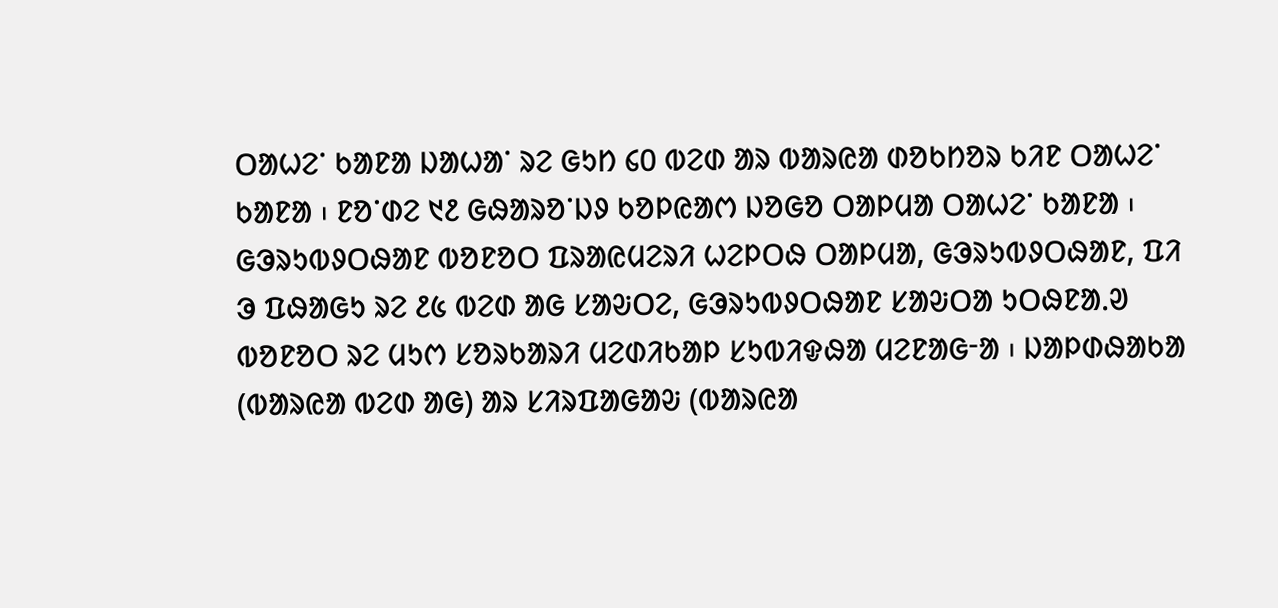ᱛᱟᱦᱮᱸ ᱠᱟᱱᱟ ᱡᱟᱦᱟᱸ ᱨᱮ ᱜᱩᱴ ᱔᱐ ᱵᱮᱰ ᱟᱨ ᱵᱟᱨᱭᱟ ᱰᱚᱠᱴᱚᱨ ᱠᱤᱱ ᱛᱟᱦᱮᱸ ᱠᱟᱱᱟ ᱾ ᱱᱚᱸᱰᱮ ᱑᱒ ᱜᱷᱟᱨᱚᱸᱡᱽ ᱠᱚᱞᱭᱟᱬ ᱡᱚᱜᱚ ᱛᱟᱞᱢᱟ ᱛᱟᱦᱮᱸ ᱠᱟᱱᱟ ᱾
ᱜᱳᱨᱩᱵᱽᱛᱷᱟᱱ ᱵᱚᱱᱚᱛ ᱯᱨᱟᱭᱢᱮᱨᱤ ᱦᱮᱞᱛᱷ ᱛᱟᱞᱢᱟ, ᱜᱳᱨᱩᱵᱽᱛᱷᱟᱱ, ᱯᱤ ᱳ ᱯᱷᱟᱜᱩ ᱨᱮ ᱒᱕ ᱵᱮᱰ ᱟᱜ ᱥᱟᱶᱛᱮ, ᱜᱳᱨᱩᱵᱽᱛᱷᱟᱱ ᱥᱟᱶᱛᱟ ᱩᱛᱷᱱᱟᱹᱣ ᱵᱚᱱᱚᱛ ᱨᱮ ᱢᱩᱬ ᱥᱚᱨᱠᱟᱨᱤ ᱢᱮᱰᱤᱠᱟᱞ ᱥᱩᱵᱤᱫᱷᱟ ᱢᱮᱱᱟᱜᱼᱟ ᱾ ᱡᱟᱞᱰᱷᱟᱠᱟ (ᱵᱟᱨᱭᱟ ᱵᱮᱰ ᱟᱜ) ᱟᱨ ᱥᱤᱨᱯᱟᱜᱟᱶ (ᱵᱟᱨᱭᱟ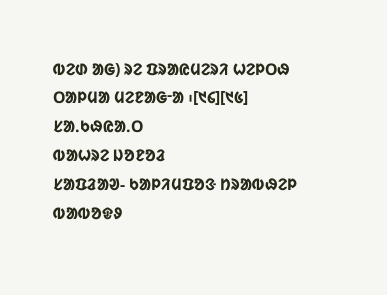ᱵᱮᱰ ᱟᱜ) ᱨᱮ ᱯᱨᱟᱭᱢᱮᱨᱤ ᱦᱮᱞᱛᱷ ᱛᱟᱞᱢᱟ ᱢᱮᱱᱟᱜᱼᱟ ᱾[᱑᱔][᱑᱕]
ᱥᱟᱹᱠᱷᱭᱟᱹᱛ
ᱵᱟᱦᱨᱮ ᱡᱚᱱᱚᱲ
ᱥᱟᱯᱲᱟᱣ- ᱠᱟᱞᱤᱢᱯᱚᱝ ᱴᱨᱟᱵᱷᱮᱞ ᱵᱟᱵᱚᱫᱽ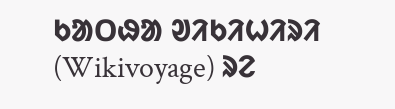ᱠᱟᱛᱷᱟ ᱣᱤᱠᱤᱦᱤᱨᱤ (Wikivoyage) ᱨᱮ